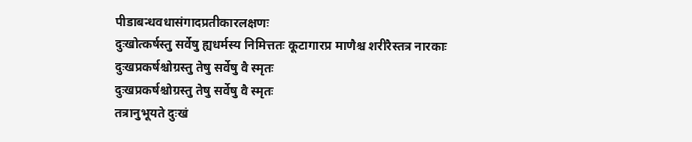पीडाबन्धवधासंगादप्रतीकारलक्षणः
दुःखोत्कर्षस्तु सर्वेषु ह्यधर्मस्य निमित्ततः कूटागारप्र माणैश्च शरीरैस्तत्र नारकाः
दुःखप्रकर्षश्चोग्रस्तु तेषु सर्वेषु वै स्मृतः
दुःखप्रकर्षश्चोग्रस्तु तेषु सर्वेषु वै स्मृतः
तत्रानुभूयते दुःखं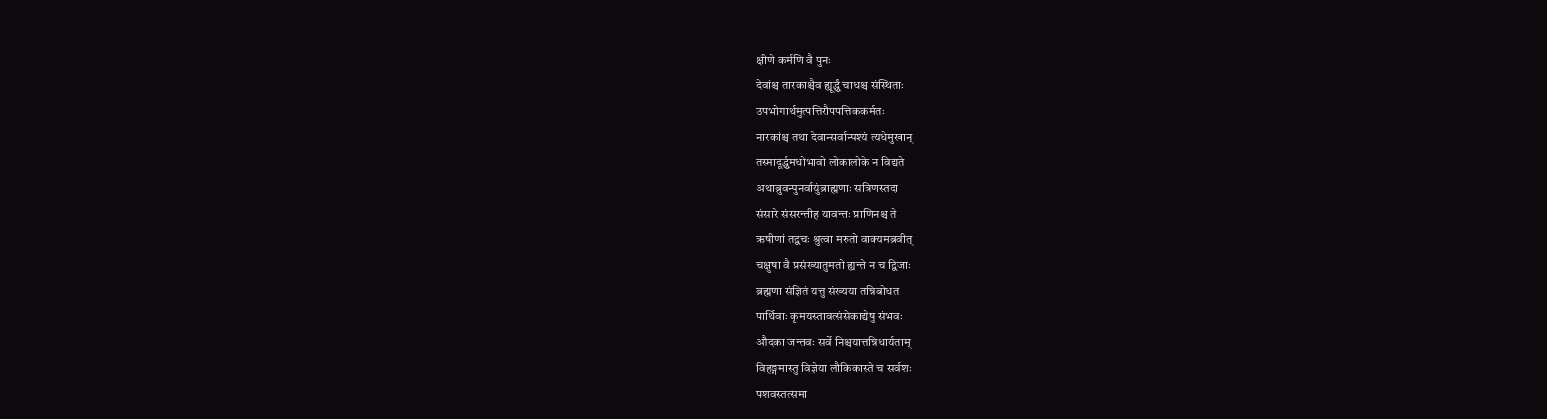क्षीणे कर्मणि वै पुनः
देवांश्च तारकाश्चैव ह्यूर्द्ध्वं चाधश्च संस्थिताः
उपभोगार्थमुत्पत्तिरौपपत्तिककर्मतः
नारकांश्च तथा देवान्सर्वान्पश्यं त्यधेमुखान्
तस्मादूर्द्ध्वमधोभावो लोकालोके न विद्यते
अथाब्रुवन्पुनर्वायुंब्राह्मणाः सत्रिणस्तदा
संसारे संसरन्तीह यावन्तः प्राणिनश्च ते
ऋषीणां तद्वचः श्रुत्वा मरुतो वाक्यमब्रवीत्
चक्षुषा वै प्रसंख्यातुमतो ह्यन्ते न च द्विजाः
ब्रह्मणा संज्ञितं यत्तु संख्यया तन्निबोधत
पार्थिवाः कृमयस्तावत्संसेकाद्येषु संभवः
औदका जन्तवः सर्वे निश्चयात्तन्निधार्यताम्
विहङ्गमास्तु विज्ञेया लौकिकास्ते च सर्वशः
पशवस्तत्समा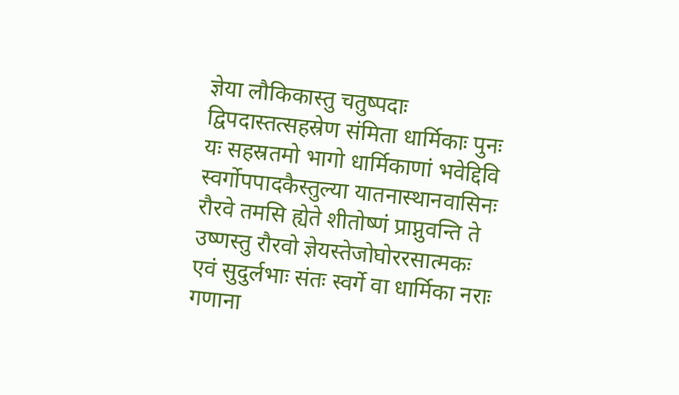ज्ञेया लौकिकास्तु चतुष्पदाः
द्विपदास्तत्सहस्रेण संमिता धार्मिकाः पुनः
यः सहस्रतमो भागो धार्मिकाणां भवेद्दिवि
स्वर्गोपपादकैस्तुल्या यातनास्थानवासिनः
रौरवे तमसि ह्येते शीतोष्णं प्राप्नुवन्ति ते
उष्णस्तु रौरवो ज्ञेयस्तेजोघोररसात्मकः
एवं सुदुर्लभाः संतः स्वर्गे वा धार्मिका नराः
गणाना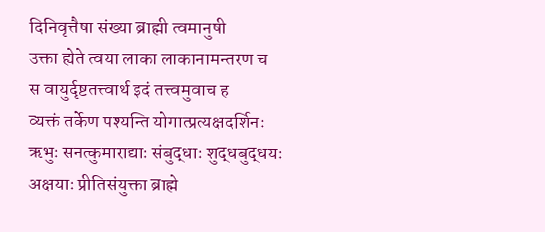दिनिवृत्तैषा संख्या ब्राह्मी त्वमानुषी
उक्ता ह्येते त्वया लाका लाकानामन्तरण च
स वायुर्दृष्टतत्त्वार्थ इदं तत्त्वमुवाच ह
व्यक्तं तर्केण पश्यन्ति योगात्प्रत्यक्षदर्शिनः
ऋभुः सनत्कुमाराद्याः संबुद्धाः शुद्धबुद्धयः
अक्षयाः प्रीतिसंयुक्ता ब्राह्मे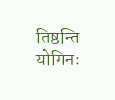तिष्ठन्ति योगिनः